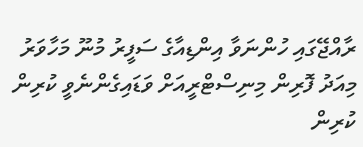ރާއްޖޭގައި ހުންނަވާ އިންޑިއާގެ ސަފީރު މުނޫ މަހާވަރު މިއަދު ފޮރިން މިނިސްޓްރީއަށް ވަޑައިގެންނެވީ ކުރިން ކުރިން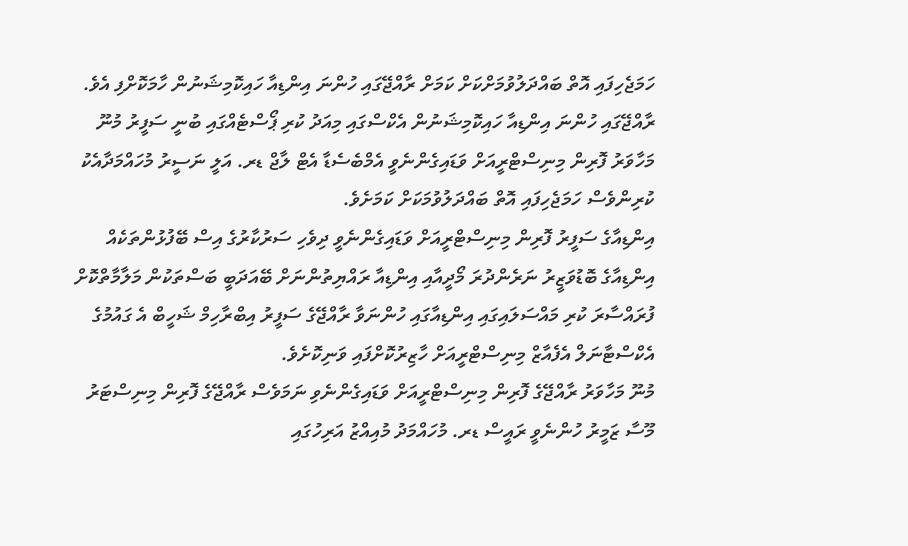ހަމަޖެހިފައި އޮތް ބައްދަލުވުމަށްކަށް ކަމަށް ރާއްޖޭގައި ހުންނަ އިންޑިއާ ހައިކޮމިޝަނުން ހާމަކޮށްފި އެވެ.
ރާއްޖޭގައި ހުންނަ އިންޑިއާ ހައިކޮމިޝަނުން އެކްސްގައި މިއަދު ކުރި ޕޯސްޓެއްގައި ބުނީ ސަފީރު މުނޫ މަހާވަރު ފޮރިން މިނިސްޓްރީއަށް ވަޑައިގެންނެވީ އެމްބެސެޑާ އެޓް ލާޖް ޑރ. އަލީ ނަސީރު މުހައްމަދާއެކު ކުރިންވެސް ހަމަޖެހިފައި އޮތް ބައްދަލުވުމަކަށް ކަމަށެވެ.
އިންޑިއާގެ ސަފީރު ފޮރިން މިނިސްޓްރީއަށް ވަޑައިގެންނެވީ ދިވެހި ސަރުކާރުގެ އިސް ބޭފުޅުންތަކެއް އިންޑިއާގެ ބޮޑުވަޒީރު ނަރެންދުރަ މޯދީއާއި އިންޑިއާ ރައްޔިތުންނަށް ބޭއަދަބީ ބަސްތަކުން މަލާމާތްކޮށް ފުރައްސާރަ ކުރި މައްސަލައިގައި އިންޑިއާގައި ހުންނަވާ ރާއްޖޭގެ ސަފީރު އިބްރާހިމް ޝަހީބް އެ ގައުމުގެ އެކްސްޓާނަލް އެފެއާޒް މިނިސްޓްރީއަށް ހާޒިރުކޮށްފައި ވަނިކޮށެވެ.
މުނޫ މަހާވަރު ރާއްޖޭގެ ފޮރިން މިނިސްޓްރީއަށް ވަޑައިގެންނެވި ނަމަވެސް ރާއްޖޭގެ ފޮރިން މިނިސްޓަރު މޫސާ ޒަމީރު ހުންނެވީ ރައީސް ޑރ. މުހައްމަދު މުއިއްޒު އަރިހުގައި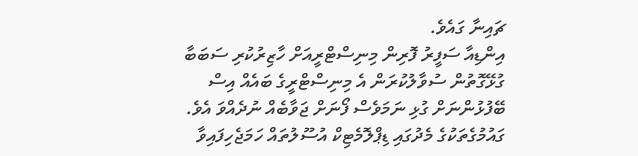ޗައިނާ ގައެވެ.
އިންޑިއާ ސަފީރު ފޮރިން މިނިސްޓްރީއަށް ހާޒިރުކުރި ސަބަބާ ގުޅޭގޮތުން ސުވާލުކުރަން އެ މިނިސްޓްރީގެ ބައެއް އިސް ބޭފުޅުންނަށް ގުޅި ނަމަވެސް ފޯނަށް ޖަވާބެއް ނުދެއްވަ އެވެ.
ގައުމުގެތަކުގެ މެދުގައި ޑިޕްލޮމެޓިކް އުސޫލުތައް ހަމަޖެހިފައިވާ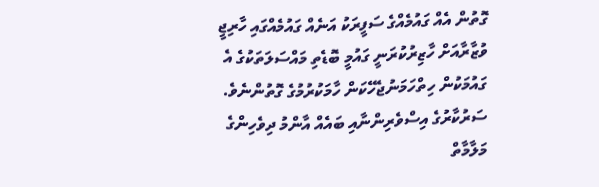ގޮތުން އެއް ގައުމެއްގެ ސަފީރަކު އަނެއް ގައުމެއްގައި ހާރިޖީ ވުޒާރާއަށް ހާޒިރުކުރަނީ ގައުމީ ބޮޑެތި މައްސަލަތަކުގެ އެ ގައުމަކުން ހިތްހަމަނުޖެހޭކަން ހާމަކުރުމުގެ ގޮތުންނެވެ.
ސަރުކާރުގެ އިސްވެރިންނާއި ބައެއް އާންމު ދިވެހިންގެ މަލާމާތް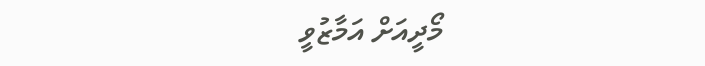މޯދީއަށް އަމާޒުވީ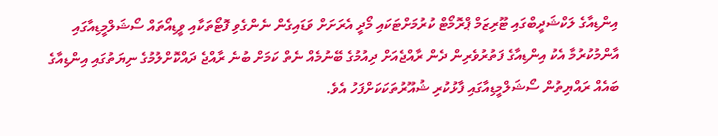އިންޑިއާގެ ލަކްޝަދީބްގައި ޓޫރިޒަމް ޕްރޮމޯޓް ކުރުމަށްޓަކައި މޯދީ އެރަށަށް ވަޑައިގެން ނެންގެވި ފޮޓޯތަކާއި ވީޑިއޯތައް ސޯޝަލްމީޑިއާގައި އާންމުކުރުމާ އެކު އިންޑިއާގެ ފަތުރުވެރިން ދެން ރާއްޖެއަށް ދިއުމުގެ ބޭނުމެއް ނެތް ކަމަށް ބުނެ ރާއްޖެ ދައްކޮށްލުމުގެ ނިޔަތުގައި އިންޑިއާގެ ބައެއް ރައްޔިތުން ސޯޝަލްމީޑިއާގައި ފާޅުކުރި ޝުއޫރުތަކަކަށްފަހު އެވެ.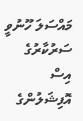މައްސަލަ ހޫނުވީ ސަރުކާރުގެ އިސް އޮފިޝަލުންގެ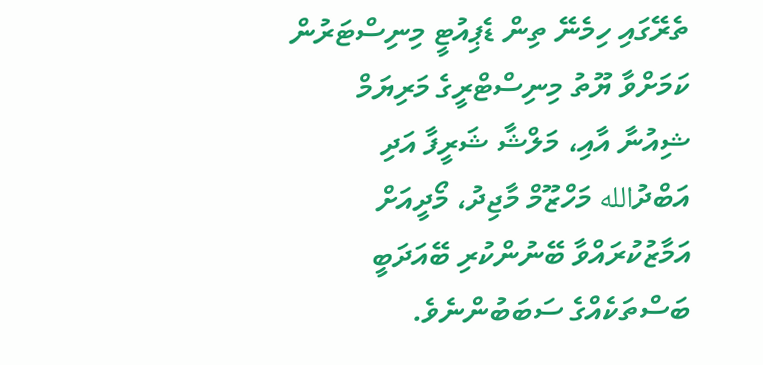ތެރޭގައި ހިމެނޭ ތިން ޑެޕިއުޓީ މިނިސްޓަރުން ކަމަށްވާ ޔޫތު މިނިސްޓްރީގެ މަރިޔަމް ޝިއުނާ އާއި، މަލްޝާ ޝަރީފާ އަދި އަބްދުالله މަހްޒޫމް މާޖިދު، މޯދީއަށް އަމާޒުކުރައްވާ ބޭނުންކުރި ބޭއަދަބީ ބަސްތަކެއްގެ ސަބަބުންނެވެ.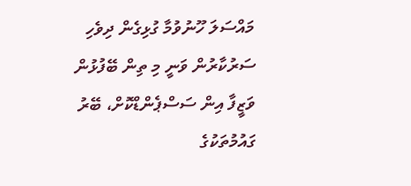މައްސަލަ ހޫނުވުމާ ގުޅިގެން ދިވެހި ސަރުކާރުން ވަނީ މި ތިން ބޭފުޅުން ވަޒީފާ އިން ސަސްޕެންޑްކޮށް، ބޭރު ގައުމުތަކުގެ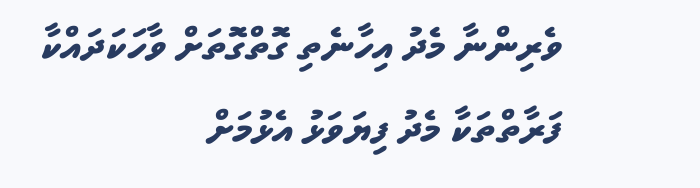ވެރިންނާ މެދު އިހާނެތި ގޮތްގޮތަށް ވާހަކަދައްކާ ފަރާތްތަކާ މެދު ފިޔަވަޅު އެޅުމަށް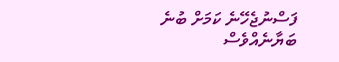ފަސްނުޖެހޭނެ ކަމަށް ބުނެ ބަޔާނެއްވެސް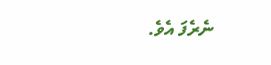ނެރެފަ އެވެ.